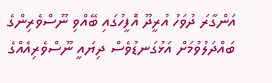އަންގާރަ ދުވަހު އުރީދޫ އޮފީހުގައި ބޭއްވި ނޫސްވެރިންގެ ބައްދަލުވުމަށް އަޅުގަނޑުވެސް ދިޔައީ ނޫސްވެރިއެއްގެ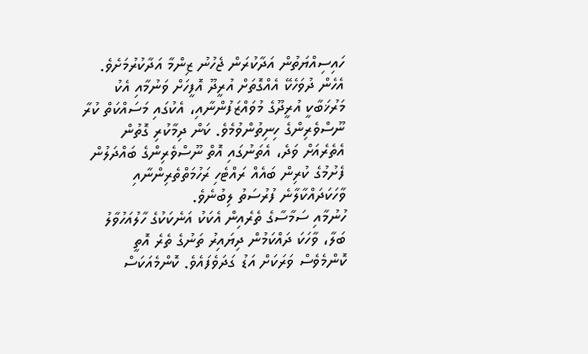ހައިސިއްޔަތުން އަދާކުރަން ޖެހުނު ޒިންމާ އަދާކުރުމަށެވެ. އެހެން ދުވަހެކޭ އެއްގޮތަށް އުރީދޫ އޮފީހަށް ވަނުމާއި އެކު މަރުޚަބާކީ އުރީދޫގެ މުވައްޒަފުންނާއި، އެކުގައި މަސައްކަތް ކުރާ ނޫސްވެރިންގެ ހިނިތުންވުމެވެ. ކަން ދިމާކުރި ގޮތުން އެތެރެއަށް ވަދެ، އެތަނުގައި އޮތް ނޫސްވެރިންގެ ބައްދަލުން ފެށުމުގެ ކުރިން ބައެއް ރައްޓެހި ރަހުމަތްތެރިންނާއި ވާހަކަދައްކާލާނެ ފުރުސަތު ލިބުނެވެ.
ހުނުމާއި ސަމާސާގެ ތެރެއިން އެކަކު އަނެކަކުގެ ހާލުއަހުވާލު ބަލާ، ވާހަކަ ދައްކަމުން ދިޔައިރު ތަނުގެ ތެރެ އޮތީ ކޮންމެވެސް ވަރަކަށް އަޑު ގަދަވެފައެވެ. ކޮންމެއަކަސް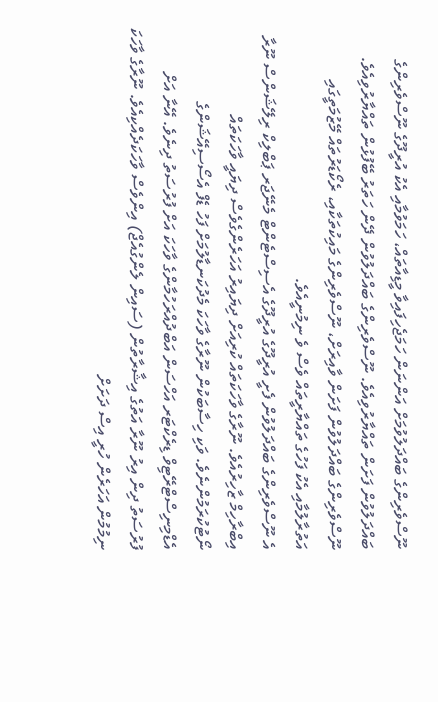ނޫސްވެރިންގެ ބައްދަލުވުމަށް އަންނަން ހަމަޖެހިފައިވާ މީޑިއާތައް، ހަމަވުމާއި އެކު އުރީދޫގެ ނޫސްވެރިންގެ ބައްދަލުވުން ފަށަން ތައްޔާރުވިއެވެ. ނޫސްވެރިންގެ ބައްދަލުވުން ދޭން ހަތަރު ބޭފުޅުން ތައްޔާރުވިއެވެ. ނޫސްވެރިންގެ ބައްދަލުވުން ފަށަން ވާއިރަށް، ނޫސްވެރިންގެ މައިކުތަކާއި، ރެކޯޑަރުތައް މޭޒުމަތީގައި އަތުރާލުމާއި އެކު ފަހުގެ ތައްޔާރީތައް ވެސް ވެ ނިމުނީއެވެ.
އެ ނޫސްވެރިންގެ ބައްދަލުވުން ފެށީ އުރީދޫގެ އުރީދޫގެ އެސިސްޓެންޓް މެނޭޖަރ ޕަބްލިކް ރިލޭޝަންސް ނޫރާ އިބްރާހިމް ޒާހިރުއެވެ. ނޫރާގެ ވާހަކަތައް ކުރިއަށް ދިޔައިރު އަހަރެންގެވެސް ދިޔައީ ވާހަކަތައް ނޯޓުކުރަމުންނެވެ. ވަކި ހިސާބަކުން ނޫރާގެ ވާހަކަ މެދުކަނޑާލުމަށް ފަހު ޑެފް އެސޯސިއޭޝަންގެ އެޑްމިނިސްޓްރޭޓިވް ޑިރެކްޓަރ އަހްސަން އަބްދުއްރަހުމާންގެ ވާހަކަ އަށް ފުރުސަތު ދިނެވެ. އޭނާ އަށް ފުރުސަތު ދިން އިރު ނޫރާ އަތުގެ އިޝާރާތުން (ސައިން ލެންގުއެޖް) އިންވެސް ވާހަކަދެއްކިއެވެ. ނޫރާގެ ވާހަކަ ނިމުމުން އަހަރެން ހުރީ އިސް ދަށަށް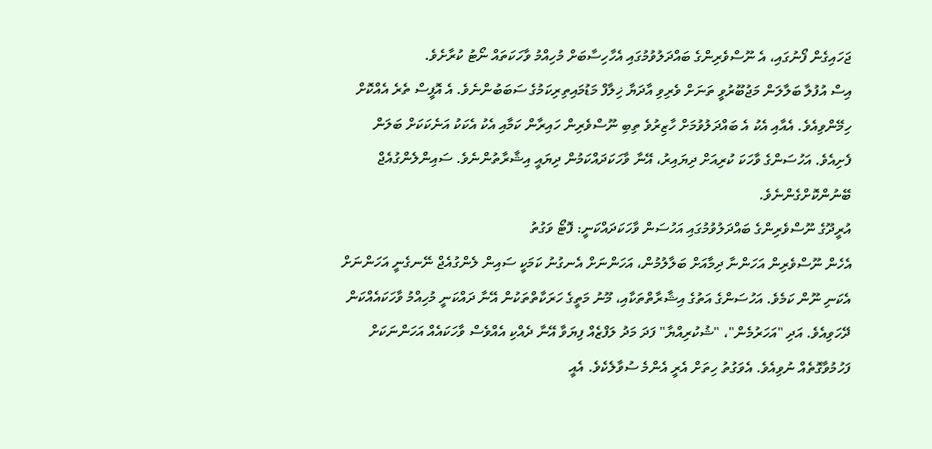ޖަހައިގެން ފޯނުގައި، އެ ނޫސްވެރިންގެ ބައްދަލުވުމުގައި އެހާހިސާބަށް މުހިއްމު ވާހަކަތައް ނޯޓު ކުރާށެވެ.
އިސް އުފުލާ ބަލާލަން މަޖުބޫރުވީ ތަނަށް ވެރިވި އާދަޔާ ޚިލާފް މަޑުމައިތިރިކަމުގެ ސަބަބުންނެވެ. އެ އޮފީސް ތެރެ އެއްކޮށް ހިމޭންވިއެވެ. އެއާއި އެކު އެ ބައްދަލުވުމަށް ހާޒިރުވެ ތިބި ނޫސްވެރިން ހައިރާން ކަމާއި އެކު އެކަކު އަނެކަކަށް ބަލަން ފެށިއެވެ. އަހުސަންގެ ވާހަކަ ކުރިއަށް ދިޔައިރު، އޭނާ ވާހަކަދައްކަމުން ދިޔައީ އިޝާރާތުންނެވެ. ސައިންލެންގުއެޖް ބޭނުންކޮށްގެންނެވެ.
އުރީދޫގެ ނޫސްވެރިންގެ ބައްދަލުވުމުގައި އަހުސަން ވާހަކަދައްކަނީ: ފޮޓޯ ވަގުތު
އެހެން ނޫސްވެރިން އަހަންނާ ދިމާއަށް ބަލާލުމުން، އަހަންނަށް އެނގުނު ކަމަކީ ސައިން ލެންގުއެޖް ނޭނގެނީ އަހަންނަށް އެކަނި ނޫން ކަމެވެ. އަހުސަންގެ އަތުގެ އިޝާރާތްތަކާއި، މޫނު މަތީގެ ހަރަކާތްތަކުން އޭނާ ދައްކަނީ މުހިއްމު ވާހަކައެއްކަން ދޭހަވިއެވެ. އަދި "އަހަރުމެން"، "ޝުކުރިއްޔާ" ފަދަ މަދު ލަފްޒެއް ފިޔަވާ އޭނާ ދެއްކި އެއްވެސް ވާހަކައެއް އަހަންނަކަށް ފަހުމުވާގޮތެއް ނުވިއެވެ. އެވަގުތު ހިތަށް އެރީ އެންމެ ސުވާލެކެވެ. އެއީ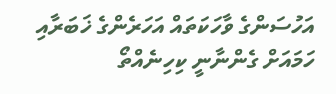އަހުސަންގެ ވާހަކަތައް އަހަރެންގެ ޚަބަރާއި ހަމައަށް ގެންނާނީ ކިހިނެއްތޯ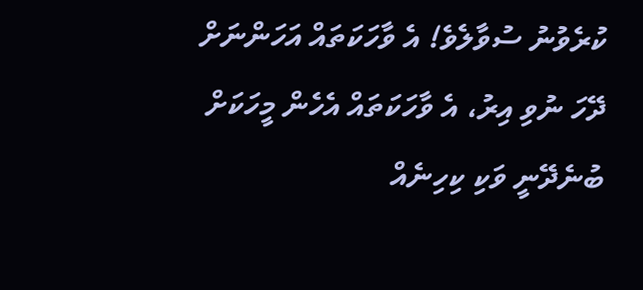ކުރެވުނު ސުވާލެވެ! އެ ވާހަކަތައް އަހަންނަށް ދޭހަ ނުވި އިރު، އެ ވާހަކަތައް އެހެން މީހަކަށް ބުނެދޭނީ ވަކި ކިހިނެއް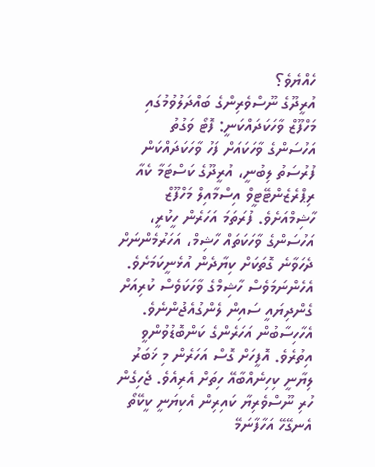ހެއްޔެވެ؟
އުރީދޫގެ ނޫސްވެރިންގެ ބައްދަލުވުމުގައި މަހްފޫޒް ވާހަކަދައްކަނީ: ފޮޓޯ ވަގުތު
އަހުސަންގެ ވާހަކައަށް ފަހު ވާހަކަދައްކަން ފުރުސަތު ލިބުނީ، އުރީދޫގެ ކަސްޓަމާ ކެއާ ރިޕްރެޒެންޓޭޓީވް އިސްމާއިލް މަހްފޫޒް ހާޝިމްއަށެވެ. ފުރަތަމަ އަހަރެން ހީކުރީ، އަހުސަންގެ ވާހަކަތައް ހާޝިމް، އަހަރުމެންނަށް ދެހަވާނެ ގޮތަކަށް ކިޔާދެން އުޅެނީކަމަށެވެ. އެހެންނަމަވެސް ހާޝިމްގެ ވާހަކަވެސް ކުރިއަށް ގެންދިޔައީ ސައިން ލެންގުއެޖުންނެވެ. އެހާހިސާބުން އަހަރެންގެ ކަންބޮޑުވުންވީ އިތުރެވެ. އޮފީހަށް ގޮސް އަހަރެން މި ޚަބަރު ލިޔާނީ ކިހިނެއްބާއޭ ހިތަށް އެރިއެވެ. ޖެހިގެން ހުރި ނޫސްވެރިޔާ ކައިރިން އެކިޔަނީ ކީކޭތޯ އެނގޭހޭ އަހާފާނަމޭ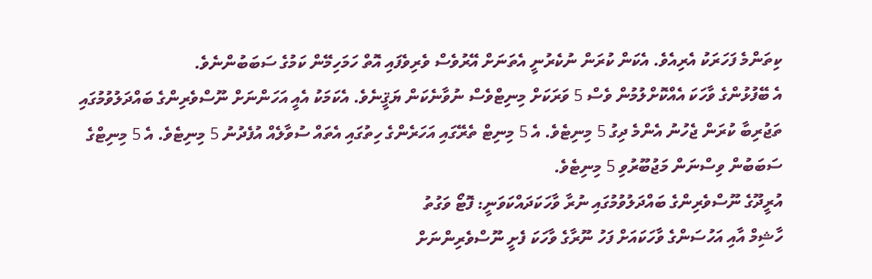ކިތަންމެ ފަހަރަކު އެރިއެވެ. އެކަން ކުރަން ނުކެރުނީ އެތަނަށް އޭރުވެސް ވެރިވެފައި އޮތް ހަމަހިމޭން ކަމުގެ ސަބަބުންނެވެ.
އެ ބޭފުޅުންގެ ވާހަކަ އެއްކޮށްލުމުން ވެސް 5 ވަރަކަށް މިނިޓްވެސް ނުވާނެކަން ޔަޤީނެވެ. އެކަމަކު އެއީ އަހަންނަށް ނޫސްވެރިންގެ ބައްދަލުވުމުގައި ތަޖުރިބާ ކުރަން ޖެހުނު އެންމެ ދިގު 5 މިނިޓެވެ. އެ 5 މިނިޓް ތެރޭގައި އަހަރެންގެ ހިތުގައި އެތައް ސުވާލެއް އުފެދުނު 5 މިނިޓެވެ. އެ 5 މިނިޓްގެ ސަބަބުން ވިސްނަން މަޖުބޫރުވި 5 މިނިޓެވެ.
އުރީދޫގެ ނޫސްވެރިންގެ ބައްދަލުވުމުގައި ނުރާ ވާހަކަދައްކަވަނީ: ފޮޓޯ ވަގުތު
ހާޝިމް އާއި އަހުސަންގެ ވާހަކައަށް ފަހު ނޫރާގެ ވާހަކަ ފެށީ ނޫސްވެރިންނަށް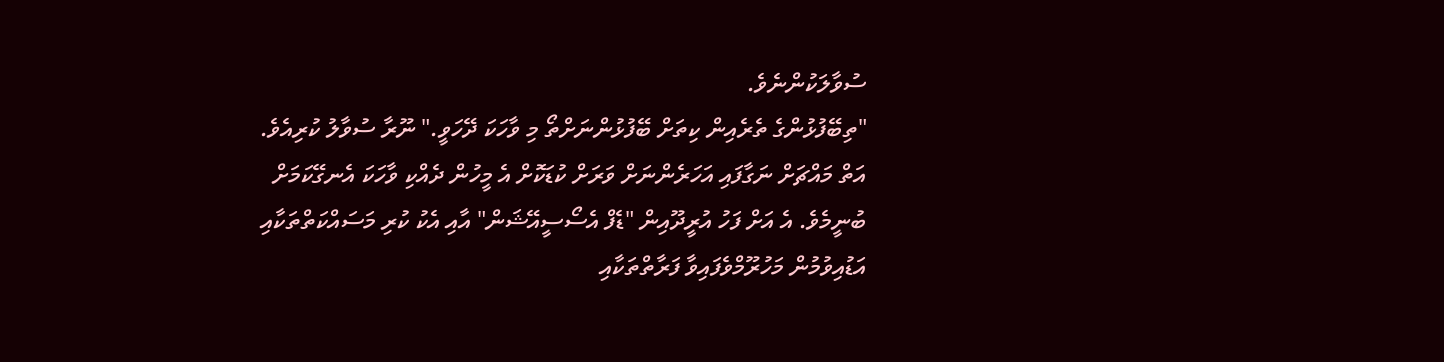ސުވާލަކުންނެވެ.
"ތިބޭފުޅުންގެ ތެރެއިން ކިތަށް ބޭފުޅުންނަށްތޯ މި ވާހަކަ ދޭހަވީ." ނޫރާ ސުވާލު ކުރިއެވެ.
އަތް މައްޗަށް ނަގާފައި އަހަރެންނަށް ވަރަށް ކުޑަކޮށް އެ މީހުން ދެއްކި ވާހަކަ އެނގޭކަމަށް ބުނީމެވެ. އެ އަށް ފަހު އުރީދޫއިން "ޑެފް އެސޯސީއޭޝަން" އާއި އެކު ކުރި މަސައްކަތްތަކާއި އަޑުއިވުމުން މަހުރޫމްވެފައިވާ ފަރާތްތަކާއި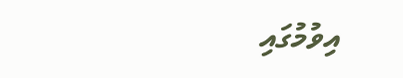އިވުމުގައި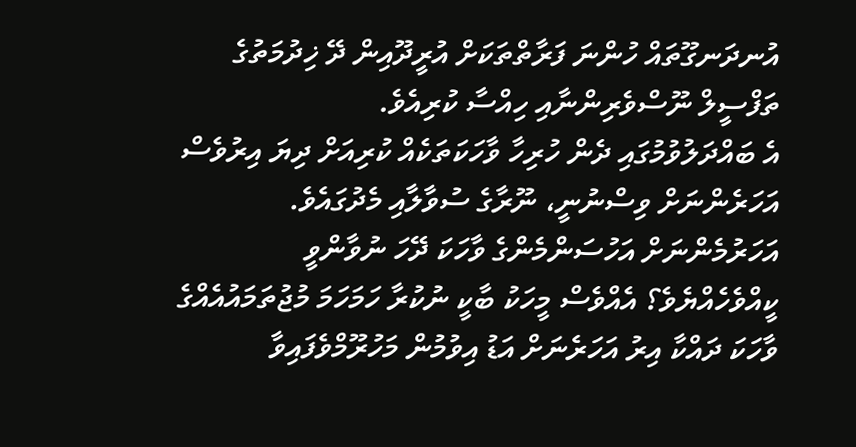އުނދަނގޫތައް ހުންނަ ފަރާތްތަކަށް އުރީދޫއިން ދޭ ޚިދުމަތުގެ ތަފްސީލް ނޫސްވެރިންނާއި ހިއްސާ ކުރިއެވެ.
އެ ބައްދަލުވުމުގައި ދެން ހުރިހާ ވާހަކަތަކެއް ކުރިއަށް ދިޔަ އިރުވެސް އަހަރެންނަށް ވިސްނުނީ، ނޫރާގެ ސުވާލާއި މެދުގައެވެ.
އަހަރުމެންނަށް އަހުސަންމެންގެ ވާހަކަ ދޭހަ ނުވާންވީ ކީއްވެހެއްޔެވެ؟ އެއްވެސް މީހަކު ބާކީ ނުކުރާ ހަމަހަމަ މުޖުތަމައުއެއްގެ ވާހަކަ ދައްކާ އިރު އަހަރެނަށް އަޑު އިވުމުން މަހުރޫމްވެފައިވާ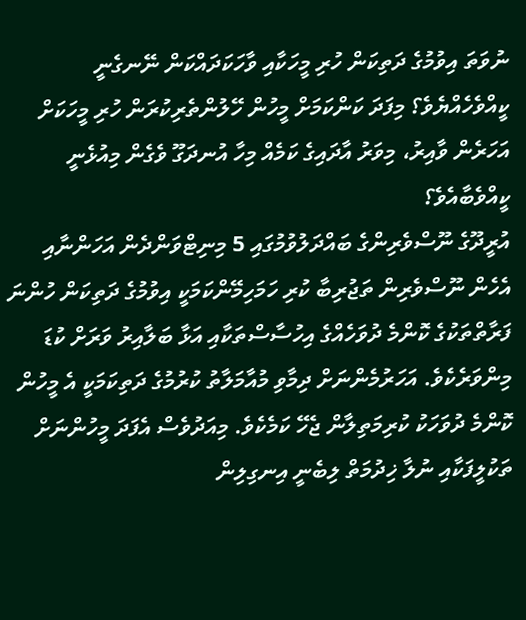ނުވަތަ އިވުމުގެ ދަތިކަން ހުރި މީހަކާއި ވާހަކަދައްކަން ނޭނގެނީ ކީއްވެހެއްޔެވެ؟ މިފަދަ ކަންކަމަށް މީހުން ހޭލުންތެރިކުރަން ހުރި މީހަކަށް އަހަރެން ވާއިރު، މިވަރު އާދައިގެ ކަމެއް މިހާ އުނދަގޫ ވެގެން މިއުޅެނީ ކީއްވެބާއެވެ؟
އުރީދޫގެ ނޫސްވެރިންގެ ބައްދަލުވުމުގައި 5 މިނިޓްވަންދެން އަހަންނާއި އެހެން ނޫސްވެރިން ތަޖުރިބާ ކުރި ހަމަހިމޭންކަމަކީ އިވުމުގެ ދަތިކަން ހުންނަ ފަރާތްތަކުގެ ކޮންމެ ދުވަހެއްގެ އިހުސާސްތަކާއި އަޅާ ބަލާއިރު ވަރަށް ކުޑަ މިންވަރެކެވެ. އަހަރުމެންނަށް ދިމާވި މުއާމަލާތު ކުރުމުގެ ދަތިކަމަކީ އެ މީހުން ކޮންމެ ދުވަހަކު ކުރިމަތިލާން ޖެހޭ ކަމެކެވެ. މިއަދުވެސް އެފަދަ މީހުންނަށް ތަކުލީފަކާއި ނުލާ ޚިދުމަތް ލިބެނީ އިނގިލިން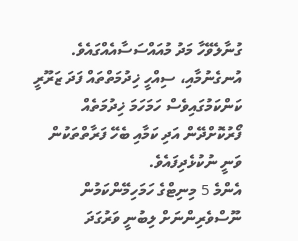ގުނާލެވޭހާ މަދު މުއައްސަސާއެއްގައެވެ. އުނގެނުމާއި، ސިއްހީ ޚިދުމަތްތައް ފަދަ ޒަރޫރީ ކަންކަމުގައިވެސް ހަމަހަމަ ޚިދުމަތެއް ފޯރުކޮށްދޭން އަދި ކަމާއި ބެހޭ ފަރާތްތަކުން ވަނީ ނުކުޅެދިފައެވެ.
އެންމެ 5 މިނިޓްގެ ހަމަހިމޭންކަމުން ނޫސްވެރިންނަށް ލިބުނީ ވަރުގަދަ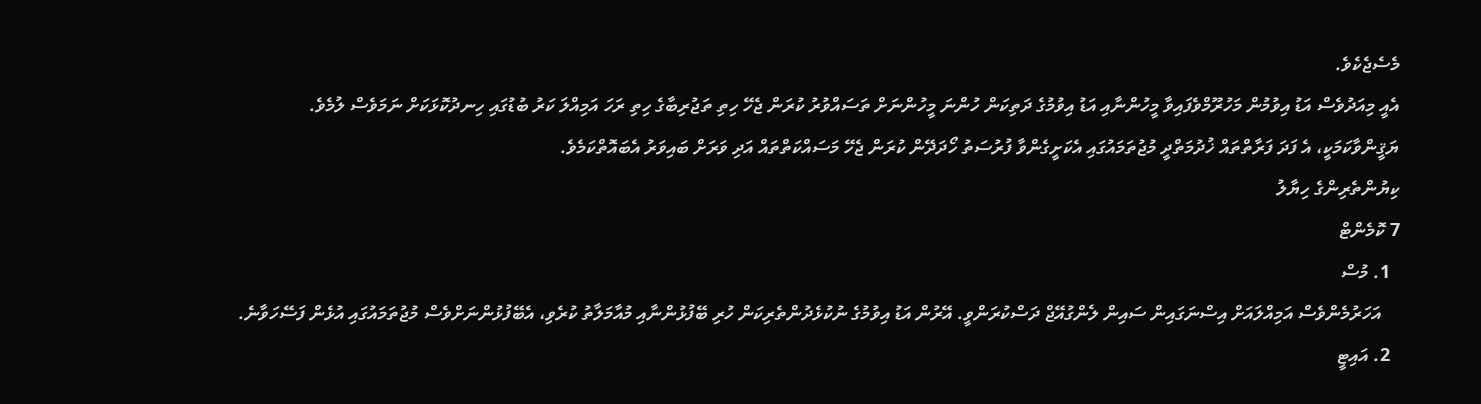މެސެޖެކެވެ.
އެއީ މިއަދުވެސް އަޑު އިވުމުން މަހުރޫމްވެފައިވާ މީހުންނާއި އަޑު އިވުމުގެ ދަތިކަން ހުންނަ މީހުންނަށް ތަސައްވުރު ކުރަން ޖެހޭ ހިތި ތަޖުރިބާގެ ހިތި ރަހަ އަމިއްލަ ކަރު ބުޑުގައި ހިނދުކޮޅަކަށް ނަމަވެސް ލުމެވެ.
ޔަޤީންވާކަމަކީ، އެ ފަދަ ފަރާތްތައް ޚުދުމަތްދީ މުޖުތަމައުގައި އެކަށީގެންވާ ފުރުސަތު ހޯދަދޭން ކުރަން ޖެހޭ މަސައްކަތްތައް އަދި ވަރަށް ބައިވަރު އެބައޮތްކަމެވެ.
ކިޔުންތެރިންގެ ހިޔާލު
7 ކޮމެންޓް
  1. މުސް
    އަހަރުމެންވެސް އަމިއްލައަށް އިސްނަގައިން ސައިން ލެންގުއޭޖް ދަސްކުރަންވީ. އޭރުން އަޑު އިވުމުގެ ނުކުޅެދުންތެރިކަން ހުރި ބޭފުޅުންނާއި މުއާމަލާތު ކުރެވި، އެބޭފުޅުންނަށްވެސް މުޖުތަމައުގައި އުޅެން ފަސޭހަވާނެ.
  2. އައިޓީ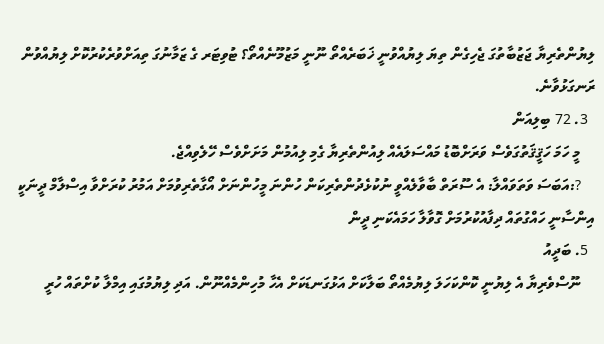ލިޔުންތެރިޔާ ޖަޒުބާތުގަ ޖެހިގެން ތިޔަ ލިޔުއްވުނީ ޚަބަރެއްތޯ ނޫނީ މަޒުމޫނެއްތޯ؟ ޓުވިޓަރ ގެ ޒަމާނުގަ ތިއަށްވުރެކުރުކޮށް ލިޔުއްވުން ރަނގަޅުވާނެ.
  3. 72 ބިލިއަން
    މީ ހަމަ ހަޤީޤަތުގަވެސް ވަރަށްބޮޑު މައްސަލައެއް ލިއުންތެރިޔާ ގެމި ލިއުމުން މަށަށްވެސް ހޭލެވިއްޖެ.
    ?:އަބަސަ ވަތަވައްލާ: އެ ސޫރަތް ބާވާލެއްވީ ނުކުޅެދުންތެރިކަން ހުންނަ މީހުންނަށް އޯގާތެރިވުމަށް އަމުރު ކުރަށްވާ އިސްލާމް ދީނަކީ އިންސާނީ ހައްގުތައް ދިފާއުކުރުމަށް ގޮވާލާ ހަމައެކަނި ދީން
  5. ބަދީއު
    ނޫސްވެރިޔާ އެ ލިޔުނީ ކޮންކަހަލަ ލިޔުމެއްތޯ ބަލާކަށް އަޅުގަނޑަކަށް އެހާ މުހިންމެއްނޫން. އަދި ލިޔުމުގައި އިމްލާ ކުށްތައް ހުރީ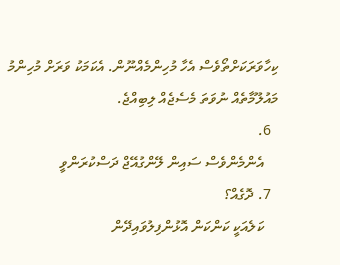ކިހާވަރަކަށްތޯވެސް އެހާ މުހިންމެއްނޫން. އެކަމަކު ވަރަށް މުހިންމު މައުލޫމާތެއް ނުވަތަ މެސެޖެއް ލިބިއްޖެ.
  6.
    އެންމެންވެސް ސައިން ލޭންގުއޭޖް ދަސްކުރަންވީ
  7. ދޮގެއް؟
    ކަލެއަކީ ކަންކަން އޮޅުންފިލުވައިދޭން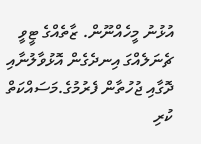އުޅުނު މީހެއްނޫން. ޒާތެއްގެ ޓީވީ ޗެނަލެއްގަ އިނދެގެން އޮޅުވާލުނާއި ދޮގާއި ޖުހުތާން ފެރުމުގެ.މަސައްކަތް ކުރި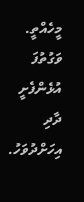މީހެއްތީ. ވަގުތުފަ އުޅެންފެށީ ދާދި އިހަށްދުވަހު.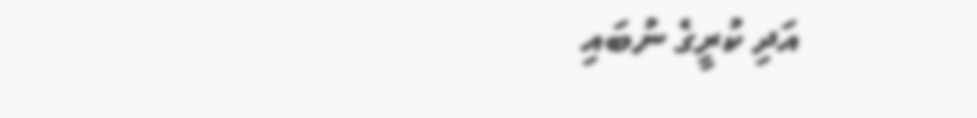އަދި ކުރީގެ ނުބައި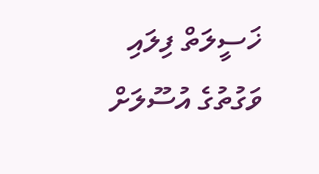ޚަސީލަތް ފިލައި ވަގުތުގެ އުސޫލަށް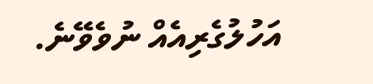އަހުލުގެރިއެއް ނުވެވޭނެ.